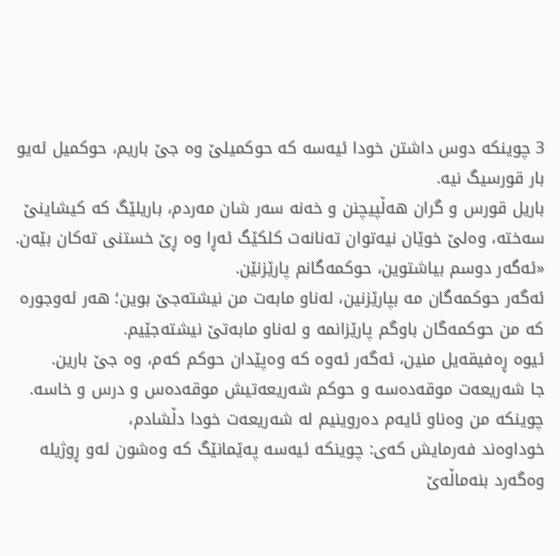3 چوینکه دوس داشتن خودا ئیەسه که حوکمیلێ وه جێ باریم، حوکمیل ئەیو بار قورسیگ نیه.
باریل قورس و گران هەڵپیچنن و خەنه سەر شان مەردم، باریلێگ که کیشاینێ سەخته، وەلێ خوێان نیەتوان تەنانەت کلکێگ ئەڕا وه ڕێ خستنی تەکان بێەن.
«ئەگەر دوسم بیاشتوین، حوکمەگانم پارێزنێن.
ئەگەر حوکمەگان مه بپارێزنین، لەناو مابەت من نیشتەجێ بوین؛ هەر ئەوجورە که من حوکمەگان باوگم پارێزانمه و لەناو مابەتێ نیشتەجێیم.
ئیوه ڕەفیقەیل منین، ئەگەر ئەوه که وەپێدان حوکم کەم، وه جێ بارين.
جا شەریعەت موقەدەسه و حوکم شەریعەتیش موقەدەس و درس و خاسه.
چوینکه من وەناو ئایەم دەروینیم له شەریعەت خودا دڵشادم،
خوداوەند فەرمایش کەی: چوینکه ئیەسه پەێمانێگ که وەشون ئەو ڕوژیله وەگەرد بنەماڵەێ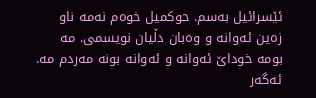ئێسرائیل بەسم. حوکمیل خوەم نەمه ناو زەین ئەوانه و وەبان دڵیان نویسمی. مه بومه خوداێ ئەوانه و ئەوانه بونه مەردم مه.
ئەگەر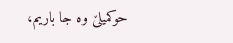حوکمیلێ وه جا باریم،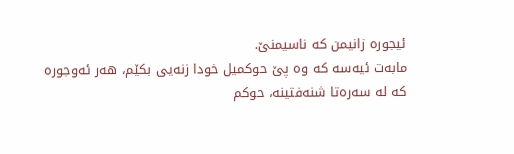ئیجوره زانیمن که ناسیمنێ.
مابەت ئیەسه که وه پێ حوکمیل خودا زنەیی بکێم، هەر ئەوجورە که له سەرەتا شنەفتینه، حوکم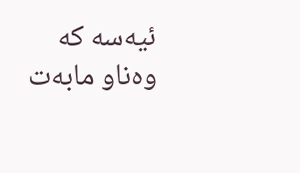ئیەسه که وەناو مابەت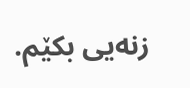زنەیی بکێم.